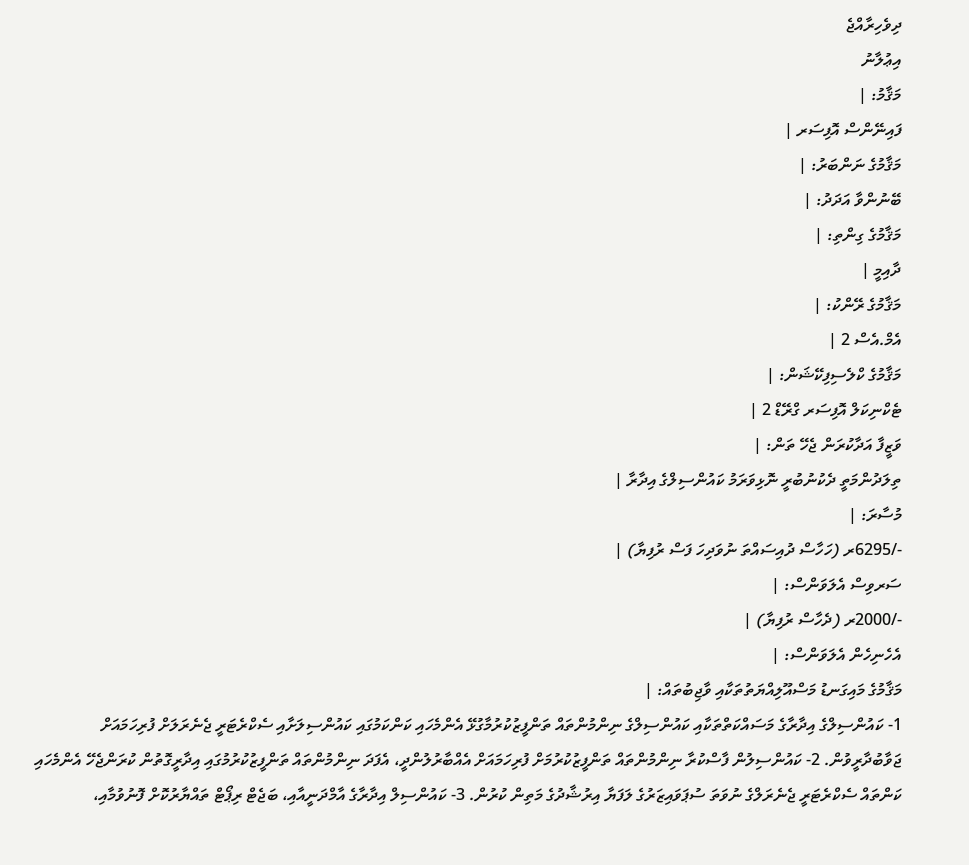ދިވެހިރާއްޖެ
އިޢުލާނު
މަޤާމު: |
ފައިނޭންސް އޮފިސަރ |
މަޤާމުގެ ނަންބަރު: |
ބޭނުންވާ އަދަދު: |
މަޤާމުގެ ގިންތި: |
ދާއިމީ |
މަޤާމުގެ ރޭންކު: |
އެމް.އެސް 2 |
މަޤާމުގެ ކްލެސިފިކޭޝަން: |
ޓެކްނިކަލް އޮފިސަރ ގްރޭޑް 2 |
ވަޒީފާ އަދާކުރަން ޖެހޭ ތަން: |
ތިލަދުންމަތީ ދެކުނުބުރީ ނޮޅިވަރަމު ކައުންސިލްގެ އިދާރާ |
މުސާރަ: |
-/6295ރ (ހަހާސް ދުއިސައްތަ ނުވަދިހަ ފަސް ރުފިޔާ) |
ސަރވިސް އެލަވަންސް: |
-/2000ރ (ދެހާސް ރުފިޔާ) |
އެހެނިހެން އެލަވަންސް: |
މަޤާމުގެ މައިގަނޑު މަސްއޫލިއްޔަތުތަކާއި ވާޖިބުތައް: |
1- ކައުންސިލްގެ އިދާރާގެ މަސައްކަތްތަކާއި ކައުންސިލްގެ ނިންމުންތައް ތަންފީޒުކުރުމާގުޅޭ އެންމެހައި ކަންކަމުގައި ކައުންސިލަށާއި ސެކްރެޓަރީ ޖެނެރަލަށް ފުރިހަމައަށް ޖަވާބުދާރީވުން. 2- ކައުންސިލުން ފާސްކުރާ ނިންމުންތައް ތަންފީޒުކުރުމަށް ފުރިހަމައަށް އެއްބާރުލުންދީ، އެފަދަ ނިންމުންތައް ތަންފީޒުކުރުމުގައި އިދާރީގޮތުން ކުރަންޖެހޭ އެންމެހައި ކަންތައް ސެކްރެޓަރީ ޖެނެރަލްގެ ނުވަތަ ސުޕަވައިޒަރުގެ ލަފަޔާ އިރުޝާދުގެ މަތިން ކުރުން. 3- ކައުންސިލް އިދާރާގެ އާމްދަނީއާއި، ބަޖެޓް ރިޕޯޓް ތައްޔާރުކޮށް ފޮނުވުމާއި،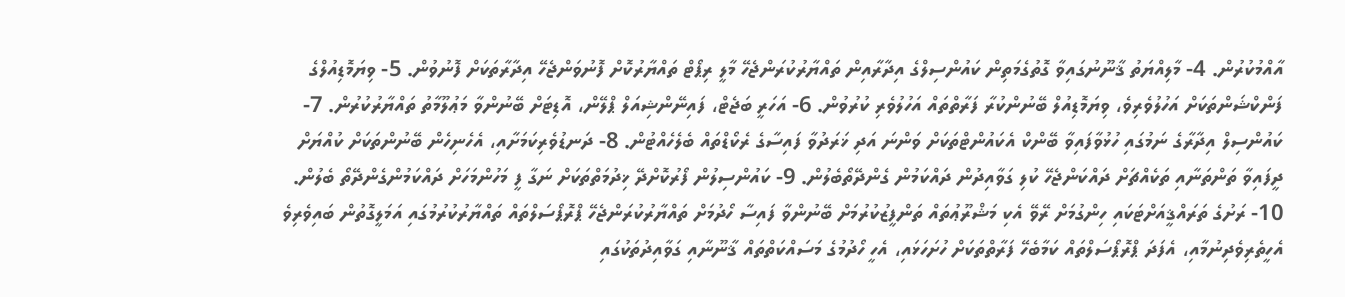އާއްމުކުރުން. 4- މާލިއްޔަތު ޤާނޫނުގައިވާ ގޮތުގެމަތިން ކައުންސިލްގެ އިދާރާއިން ތައްޔާރުކުރަންޖެހޭ މާލީ ރިޕޯޓް ތައްޔާރުކޮށް ފޮނުވަންޖެހޭ އިދާރާތަކަށް ފޮނުވުން. 5- ވިޔަމޮޑިއުލްގެ ފަންކްޝަންތަކަށް އަހުލުވެރިވެ، ވިޔަމޮޑިއުލް ބޭނުންކުރާ ފަރާތްތައް އަހުލުވެރި ކުރުވުން. 6- އަހަރީ ބަޖެޓް، ފައިނޭންޝިއަލް ޕްލޭން، އޮޑިޓަށް ބޭނުންވާ މަޢުލޫމާތު ތައްޔާރުކުރުން. 7- ކައުންސިލް އިދާރާގެ ނަމުގައި ހުޅުވާފައިވާ ބޭންކް އެކައުންޓްތަކަށް ވަންނަ އަދި ޚަރަދުވާ ފައިސާގެ ރެކޯޑްތައް ބެލެހެއްޓުން. 8- ދަނޑުވެރިކަމަށާއި، އެހެނިހެން ބޭނުންތަކަށް ކުއްޔަށް ދީފައިވާ ތަންތަނާއި ތަކެއްޗަށް ދައްކަންޖެހޭ ކުލި ގަވާއިދުން ދައްކަމުން ގެންދޭތޯބެލުން. 9- ކައުންސިލުން ފޯރުކޮށްދޭ ޚިދުމަތްތަކަށް ނަގާ ފީ މަހުންމަހަށް ދައްކަމުންގެންދޭތޯ ބެލުން. 10- ރަށުގެ ތަރައްޤީއަށްޓަކައި ހިންގުމަށް ރޭވޭ އެކި މަޝްރޫޢުތައް ތަންފީޒުކުރުމަށް ބޭނުންވާ ފައިސާ ހޯދުމަށް ތައްޔާރުކުރަންޖެހޭ ޕްރޮޕޯސަލްތައް ތައްޔާރުކުރުމުގައި އަމަލީގޮތުން ބައިވެރިވެ އެހީތެރިވެދިނުމާއި، އެފަދަ ޕްރޮޕޯސަލްތައް ކަމާބެހޭ ފަރާތްތަކަށް ހުށަހަޅައި، އެހީ ހޯދުމުގެ މަސައްކަތްތައް ޤާނޫނާއި ގަވާއިދުތަކުގައި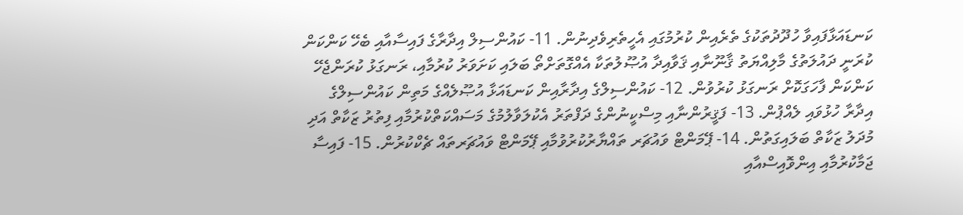ކަނޑައަޅާފައިވާ ހުދޫދުތަކުގެ ތެރެއިން ކުރުމުގައި އެހީތެރިވެދިނުން. 11- ކައުންސިލް އިދާރާގެ ފައިސާއާއި ބެހޭ ކަންކަން ކުރަނީ ދައުލަތުގެ މާލިއްޔަތު ޤާނޫނާއި ޤަވާއިދާ އުޞޫލުތަކާ އެއްގޮތަށްތޯ ބަލައި ކަށަވަރު ކުރުމާއި، ރަނގަޅު ކުރަންޖެހޭ ކަންކަން ފާހަގަކޮށް ރަނގަޅު ކުރުވުން. 12- ކައުންސިލްގެ އިދާރާއިން ކަނޑައަޅާ އުޞޫލެއްގެ މަތިން ކައުންސިލްގެ އިދާރާ ހުޅުވައި ލެއްޕުން. 13- ފަޤީރުންނާއި މިސްކީނުންގެ ދަފްތަރު އެކުލަވާލުމުގެ މަސައްކަތްކުރުމާއި ފިތުރު ޒަކާތް އަދި މުދަލު ޒަކާތް ބަލައިގަތުން. 14- ޕޭމަންޓް ވައުޗަރ ތައްޔާރުކުރުވުމާއި ޕޭމަންޓް ވައުޗަރތައް ޗެކްކުރުން. 15- ފައިސާ ޖަމާކުރުމާއި އިންވޮއިސްއާއި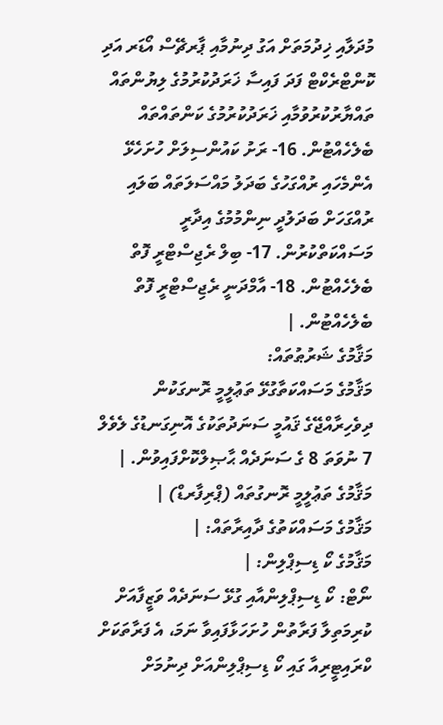މުދަލާއި ޚިދުމަތަށް އަގު ދިނުމާއި ޕާރޗޭސް އޯޑަރ އަދި ކޮންޓްރެކްޓް ފަދަ ފައިސާ ޚަރަދުކުރުމުގެ ލިޔުންތައް ތައްޔާރުކުރުވުމާއި ޚަރަދުކުރުމުގެ ކަންތައްތައް ބެލެހެއްޓުން. 16- ރަށު ކައުންސިލަށް ހުށަހެޅޭ އެންމެހައި ރުއްގަހުގެ ބަދަލު މައްސަލަތައް ބަލައި ރުއްގަހަށް ބަދަލުދީ ނިންމުމުގެ އިދާރީ މަސައްކަތްކުރުން. 17- ބިލް ރެޖިސްޓްރީ ފޮތް ބެލެހެއްޓުން. 18- އާމްދަނީ ރެޖިސްޓްރީ ފޮތް ބެލެހެއްޓުން. |
މަޤާމުގެ ޝަރުޠުތައް:
މަޤާމުގެ މަސައްކަތާގުޅޭ ތަޢުލީމީ ރޮނގަކުން ދިވެހިރާއްޖޭގެ ޤައުމީ ސަނަދުތަކުގެ އޮނިގަނޑުގެ ލެވެލް 7 ނުވަތަ 8 ގެ ސަނަދެއް ޙާޞިލްކޮށްފައިވުން. |
މަޤާމުގެ ތަޢުލީމީ ރޮނގުތައް (ޕްރިފާރޑް) |
މަޤާމުގެ މަސައްކަތުގެ ދާއިރާތައް: |
މަޤާމުގެ ކޯ ޑިސިޕްލިން: |
ނޯޓް: ކޯ ޑިސިޕްލިންއާއި ގުޅޭ ސަނަދެއް ވަޒީފާއަށް ކުރިމަތިލާ ފަރާތުން ހުށަހަޅާފައިވާ ނަމަ، އެ ފަރާތަކަށް ކްރައިޓީރިއާ ގައި ކޯ ޑިސިޕްލިންއަށް ދިނުމަށް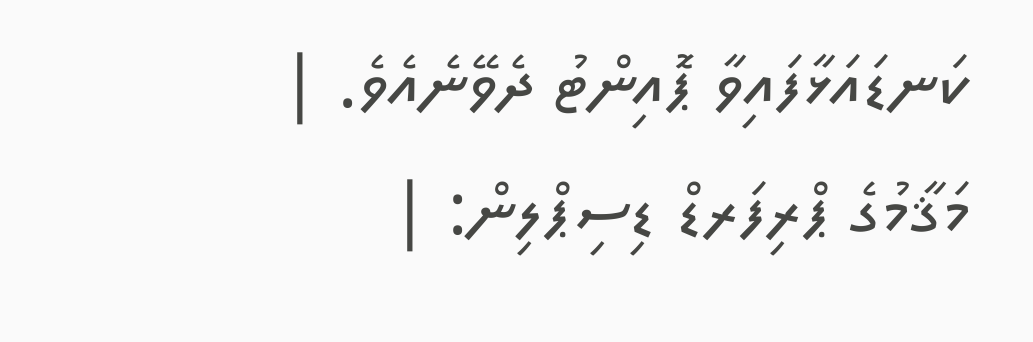ކަނޑައަޅާފައިވާ ޕޮއިންޓު ދެވޭނެއެވެ. |
މަޤާމުގެ ޕްރިފަރޑް ޑިސިޕްލިން: |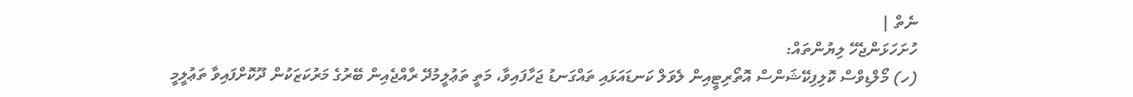ނެތް |
ހުށަހަޅަންޖެހޭ ލިޔުންތައް:
(ހ) މޯލްޑިވްސް ކޮލިފިކޭޝަންސް އޮތޯރިޓީއިން ލެވަލް ކަނޑައަޅައި ތައްގަނޑު ޖަހާފައިވާ، މަތީ ތަޢުލީމުދޭ ރާއްޖެއިން ބޭރުގެ މަރުކަޒަކުން ދޫކޮށްފައިވާ ތަޢުލީމީ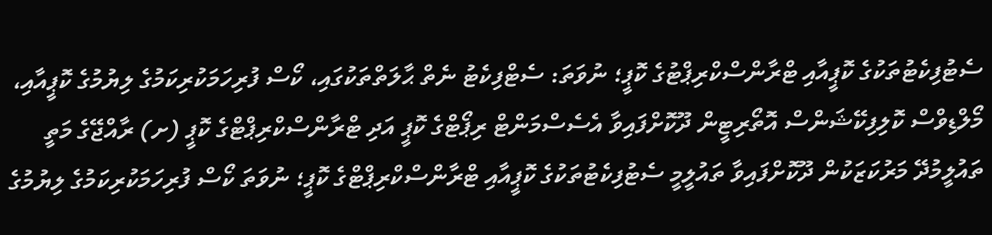ސެޓުފިކެޓުތަކުގެ ކޮޕީއާއި ޓްރާންސްކްރިޕްޓުގެ ކޮޕީ؛ ނުވަތަ: ސެޓްފިކެޓު ނެތް ޙާލަތްތަކުގައި، ކޯސް ފުރިހަމަކުރިކަމުގެ ލިޔުމުގެ ކޮޕީއާއި، މޯލްޑިވްސް ކޮލިފިކޭޝަންސް އޮތޯރިޓީން ދޫކޮށްފައިވާ އެސެސްމަންޓް ރިޕޯޓްގެ ކޮޕީ އަދި ޓްރާންސްކްރިޕްޓްގެ ކޮޕީ (ށ) ރާއްޖޭގެ މަތީ ތައުލީމުދޭ މަރުކަޒަކުން ދޫކޮށްފައިވާ ތައުލީމީ ސެޓުފިކެޓުތަކުގެ ކޮޕީއާއި ޓްރާންސްކްރިޕްޓްގެ ކޮޕީ؛ ނުވަތަ ކޯސް ފުރިހަމަކުރިކަމުގެ ލިޔުމުގެ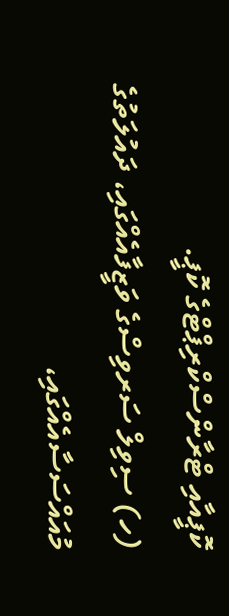ކޮޕީއާއި ޓްރާންސްކްރިޕްޓްގެ ކޮޕީ.
(ހ) ސިވިލް ސަރވިސްގެ ވަޒީފާއެއްގައި، ދައުލަތުގެ މުއައްސަސާއެއްގައި،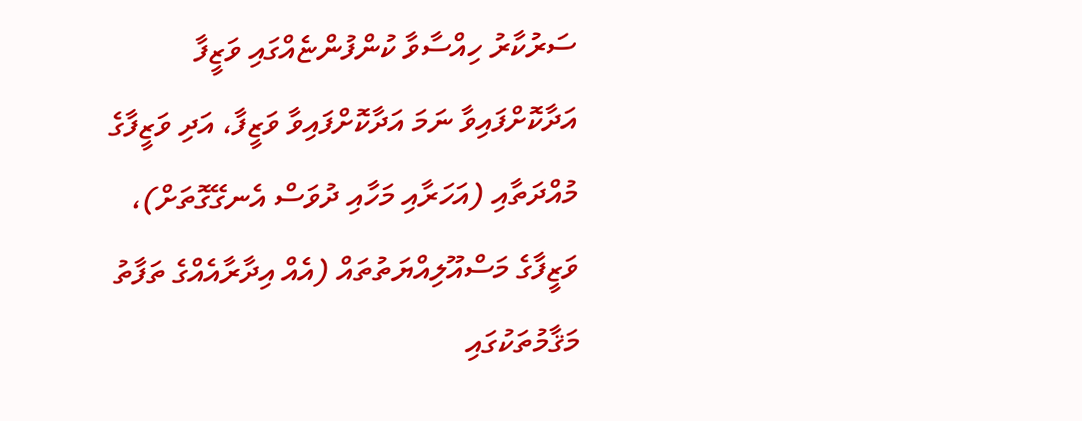ސަރުކާރު ހިއްސާވާ ކުންފުންޏެއްގައި ވަޒީފާ އަދާކޮށްފައިވާ ނަމަ އަދާކޮށްފައިވާ ވަޒީފާ، އަދި ވަޒީފާގެ މުއްދަތާއި (އަހަރާއި މަހާއި ދުވަސް އެނގޭގޮތަށް)، ވަޒީފާގެ މަސްއޫލިއްޔަތުތައް (އެއް އިދާރާއެއްގެ ތަފާތު މަޤާމުތަކުގައި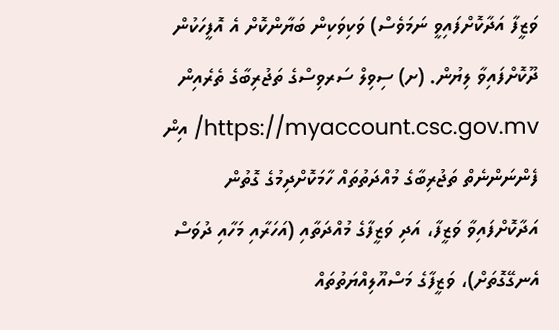ވަޒީފާ އަދާކޮށްފައިވީ ނަމަވެސް) ވަކިވަކިން ބަޔާންކޮށް އެ އޮފީހަކުން ދޫކޮށްފައިވާ ލިޔުން. (ށ) ސިވިލް ސަރވިސްގެ ތަޖުރިބާގެ ތެރެއިން https://myaccount.csc.gov.mv/ އިން ފެންނަންނެތް ތަޖުރިބާގެ މުއްދަތުތައް ހާމަކޮށްދިމުގެ ގޮތުން އަދާކޮށްފައިވާ ވަޒީފާ، އަދި ވަޒީފާގެ މުއްދަތާއި (އަހަރާއި މަހާއި ދުވަސް އެނގޭގޮތަށް)، ވަޒީފާގެ މަސްއޫލިއްޔަތުތައް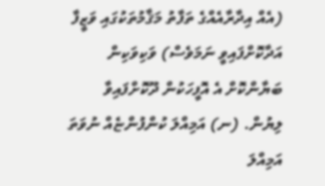(އެއް އިދާރާއެއްގެ ތަފާތު މަޤާމުތަކުގައި ވަޒީފާ އަދާކޮށްފައިވީ ނަމަވެސް) ވަކިވަކިން ބަޔާންކޮށް އެ އޮފީހަކުން ދޫކޮށްފައިވާ ލިޔުން. (ނ) އަމިއްލަ ކުންފުންޏެއް ނުވަތަ އަމިއްލަ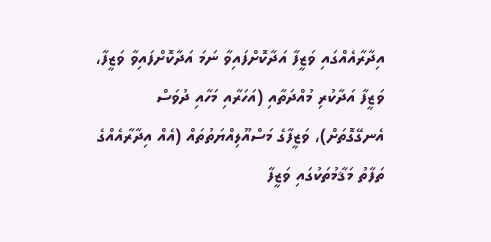އިދާރާއެއްގައި ވަޒީފާ އަދާކޮށްފައިވާ ނަމަ އަދާކޮށްފައިވާ ވަޒީފާ، ވަޒީފާ އަދާކުރި މުއްދަތާއި (އަހަރާއި މަހާއި ދުވަސް އެނގޭގޮތަށް)، ވަޒީފާގެ މަސްއޫލިއްޔަތުތައް (އެއް އިދާރާއެއްގެ ތަފާތު މަޤާމުތަކުގައި ވަޒީފާ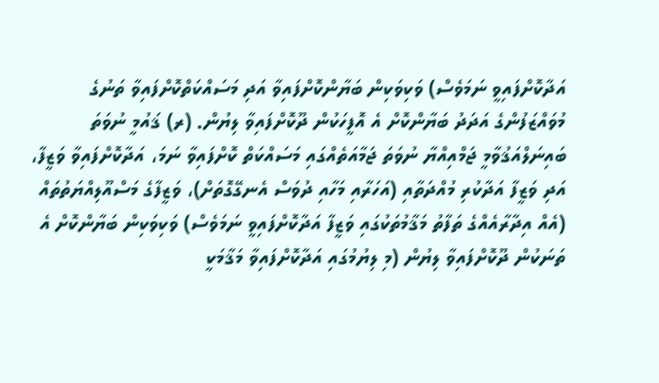އަދާކޮށްފައިވީ ނަމަވެސް) ވަކިވަކިން ބަޔާންކޮށްފައިވާ އަދި މަސައްކަތްކޮށްފައިވާ ތަނުގެ މުވައްޒަފުންގެ އަދަދު ބަޔާންކޮށް އެ އޮފީހަކުން ދޫކޮށްފައިވާ ލިޔުން. (ރ) ޤައުމީ ނުވަތަ ބައިނަލްއަޤުވާމީ ޖަމްއިއްޔާ ނުވަތަ ޖަމާއަތެއްގައި މަސައްކަތް ކޮށްފައިވާ ނަމަ، އަދާކޮށްފައިވާ ވަޒީފާ، އަދި ވަޒީފާ އަދާކުރި މުއްދަތާއި (އަހަރާއި މަހާއި ދުވަސް އެނގޭގޮތަށް)، ވަޒީފާގެ މަސްއޫލިއްޔަތުތައް (އެއް އިދާރާއެއްގެ ތަފާތު މަޤާމުތަކުގައި ވަޒީފާ އަދާކޮށްފައިވީ ނަމަވެސް) ވަކިވަކިން ބަޔާންކޮށް އެ ތަނަކުން ދޫކޮށްފައިވާ ލިޔުން (މި ލިޔުމުގައި އަދާކޮށްފައިވާ މަޤާމަކީ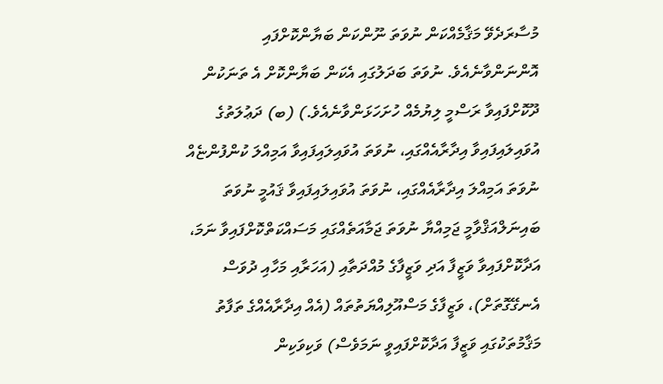މުސާރަދެވޭ މަޤާމެއްކަން ނުވަތަ ނޫންކަން ބަޔާންކޮށްފައި އޮންނަންވާނެއެވެ. ނުވަތަ ބަދަލުގައި އެކަން ބަޔާންކޮށް އެ ތަނަކުން ދޫކޮށްފައިވާ ރަސްމީ ލިޔުމެއް ހުށަހަޅަންވާނެއެވެ.) (ބ) ދަޢުލަތުގެ އުވައިލައިފައިވާ އިދާރާއެއްގައި، ނުވަތަ އުވައިލައިފައިވާ އަމިއްލަ ކުންފުންޏެއް ނުވަތަ އަމިއްލަ އިދާރާއެއްގައި، ނުވަތަ އުވައިލައިފައިވާ ޤައުމީ ނުވަތަ ބައިނަލްއަޤްވާމީ ޖަމިއްޔާ ނުވަތަ ޖަމާއަތެއްގައި މަސައްކަތްކޮށްފައިވާ ނަމަ، އަދާކޮށްފައިވާ ވަޒީފާ އަދި ވަޒީފާގެ މުއްދަތާއި (އަހަރާއި މަހާއި ދުވަސް އެނގޭގޮތަށް)، ވަޒީފާގެ މަސްއޫލިއްޔަތުތައް (އެއް އިދާރާއެއްގެ ތަފާތު މަޤާމުތަކުގައި ވަޒީފާ އަދާކޮށްފައިވީ ނަމަވެސް) ވަކިވަކިން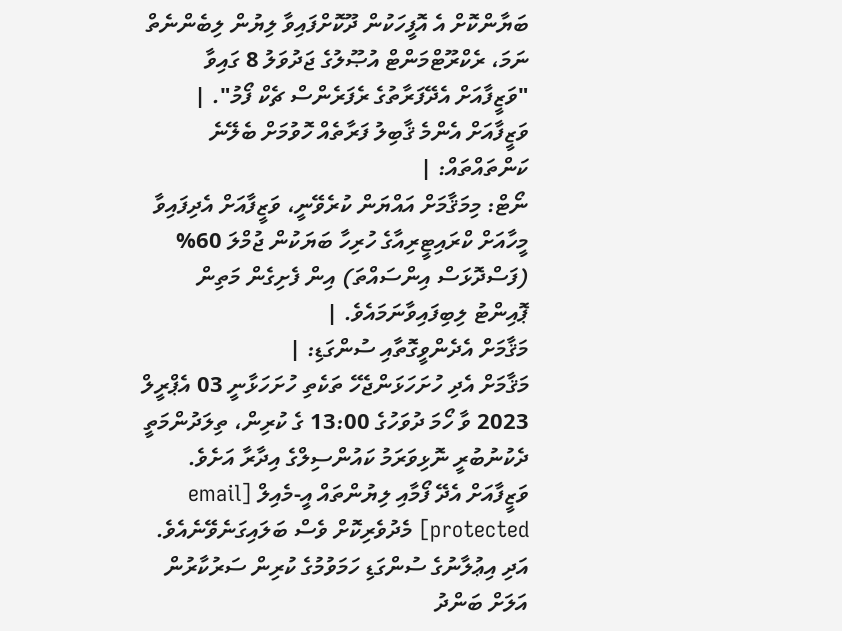ބަޔާންކޮށް އެ އޮފީހަކުން ދޫކޮށްފައިވާ ލިޔުން ލިބެންނެތް ނަމަ، ރެކްރޫޓްމަންޓް އުޞޫލުގެ ޖަދުވަލު 8 ގައިވާ "ވަޒީފާއަށް އެދޭފަރާތުގެ ރެފަރެންސް ޗެކް ފޯމު". |
ވަޒީފާއަށް އެންމެ ޤާބިލު ފަރާތެއް ހޮވުމަށް ބެލޭނެ ކަންތައްތައް: |
ނޯޓް: މިމަޤާމަށް އައްޔަން ކުރެވޭނީ، ވަޒީފާއަށް އެދިފައިވާ މީހާއަށް ކްރައިޓީރިއާގެ ހުރިހާ ބަޔަކުން ޖުމްލަ 60% (ފަސްދޮޅަސް އިންސައްތަ) އިން ފެށިގެން މަތިން ޕޮއިންޓު ލިބިފައިވާނަމައެވެ. |
މަޤާމަށް އެދެންވީގޮތާއި ސުންގަޑި: |
މަޤާމަށް އެދި ހުށަހަޅަންޖެހޭ ތަކެތި ހުށަހަޅާނީ 03 އެޕްރީލް 2023 ވާ ހޯމަ ދުވަހުގެ 13:00 ގެ ކުރިން، ތިލަދުންމަތީ ދެކުނުބުރީ ނޮޅިވަރަމު ކައުންސިލްގެ އިދާރާ އަށެވެ. ވަޒީފާއަށް އެދޭ ފޯމާއި ލިޔުންތައް އީ-މެއިލް [email protected] މެދުވެރިކޮށް ވެސް ބަލައިގަނެވޭނެއެވެ. އަދި އިޢުލާނުގެ ސުންގަޑި ހަމަވުމުގެ ކުރިން ސަރުކާރުން އަލަށް ބަންދު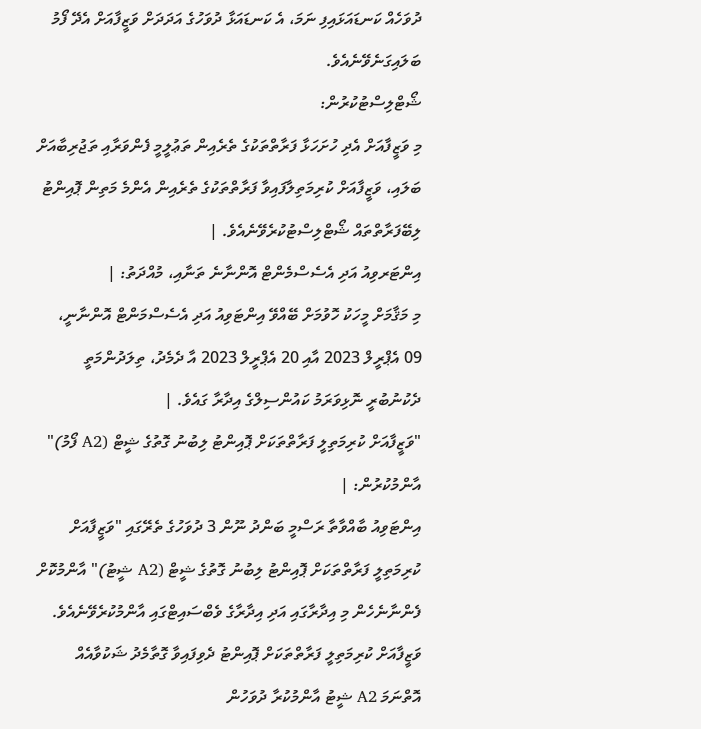ދުވަހެއް ކަނޑައަޅައިފި ނަމަ، އެ ކަނޑައަޅާ ދުވަހުގެ އަދަދަށް ވަޒީފާއަށް އެދޭ ފޯމު ބަލައިގަނެވޭނެއެވެ.
ޝޯޓްލިސްޓުކުރުން:
މި ވަޒީފާއަށް އެދި ހުށަހަޅާ ފަރާތްތަކުގެ ތެރެއިން ތަޢުލީމީ ފެންވަރާއި ތަޖުރިބާއަށް ބަލައި، ވަޒީފާއަށް ކުރިމަތިލާފައިވާ ފަރާތްތަކުގެ ތެރެއިން އެންމެ މަތިން ޕޮއިންޓު ލިބޭފަރާތްތައް ޝޯޓްލިސްޓުކުރެވޭނެއެވެ. |
އިންޓަރވިއު އަދި އެސެސްމެންޓް އޮންނާނެ ތަނާއި، މުއްދަތު: |
މި މަޤާމަށް މީހަކު ހޮވުމަށް ބޭއްވޭ އިންޓަވިއު އަދި އެސެސްމަންޓް އޮންނާނީ، 09 އެޕްރީލް 2023 އާއި 20 އެޕްރީލް 2023 އާ ދެމެދު، ތިލަދުންމަތީ ދެކުނުބުރީ ނޮޅިވަރަމު ކައުންސިލްގެ އިދާރާ ގައެވެ. |
"ވަޒީފާއަށް ކުރިމަތިލީ ފަރާތްތަކަށް ޕޮއިންޓު ލިބުނު ގޮތުގެ ޝީޓް (A2 ފޯމު)" އާންމުކުރުން: |
އިންޓަވިއު ބާއްވާތާ ރަސްމީ ބަންދު ނޫން 3 ދުވަހުގެ ތެރޭގައި "ވަޒީފާއަށް ކުރިމަތިލީ ފަރާތްތަކަށް ޕޮއިންޓު ލިބުނު ގޮތުގެ ޝީޓް (A2 ޝީޓު)" އާންމުކޮށް ފެންނާނެހެން މި އިދާރާގައި އަދި އިދާރާގެ ވެބްސައިޓްގައި އާންމުކުރެވޭނެއެވެ. ވަޒީފާއަށް ކުރިމަތިލީ ފަރާތްތަކަށް ޕޮއިންޓު ދެވިފައިވާ ގޮތާމެދު ޝަކުވާއެއް އޮތްނަމަ A2 ޝީޓު އާންމުކުރާ ދުވަހުން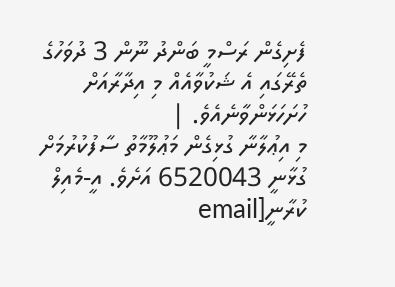ފެށިގެން ރަސްމީ ބަންދު ނޫން 3 ދުވަހުގެ ތެރޭގައި އެ ޝަކުވާއެއް މި އިދާރާއަށް ހުށަހަޅަންވާނެއެވެ. |
މި އިޢުލާނާ ގުޅިގެން މަޢުލޫމާތު ސާފުކުރުމަށް ގުޅާނީ 6520043 އަށެވެ. އީ-މެއިލް ކުރާނީ[email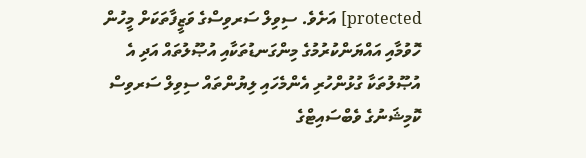protected] އަށެވެ. ސިވިލް ސަރވިސްގެ ވަޒީފާތަކަށް މީހުން ހޮވުމާއި އައްޔަންކުރުމުގެ މިންގަނޑުތަކާއި އުޞޫލުތައް އަދި އެ އުޞޫލުތަކާ ގުޅުންހުރި އެންމެހައި ލިޔުންތައް ސިވިލް ސަރވިސް ކޮމިޝަނުގެ ވެބްސައިޓްގެ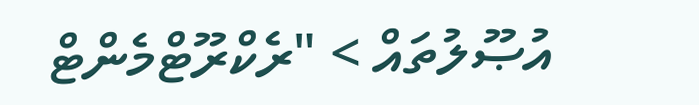އުޞޫލުތައް > "ރެކްރޫޓްމެންޓް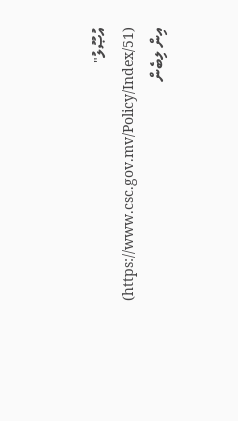އުޞޫލު" (https://www.csc.gov.mv/Policy/Index/51) އިން ލިބެން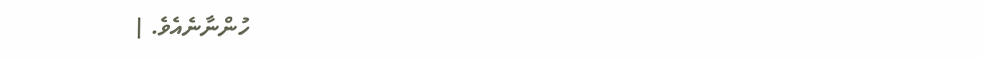ހުންނާނެއެވެ. |